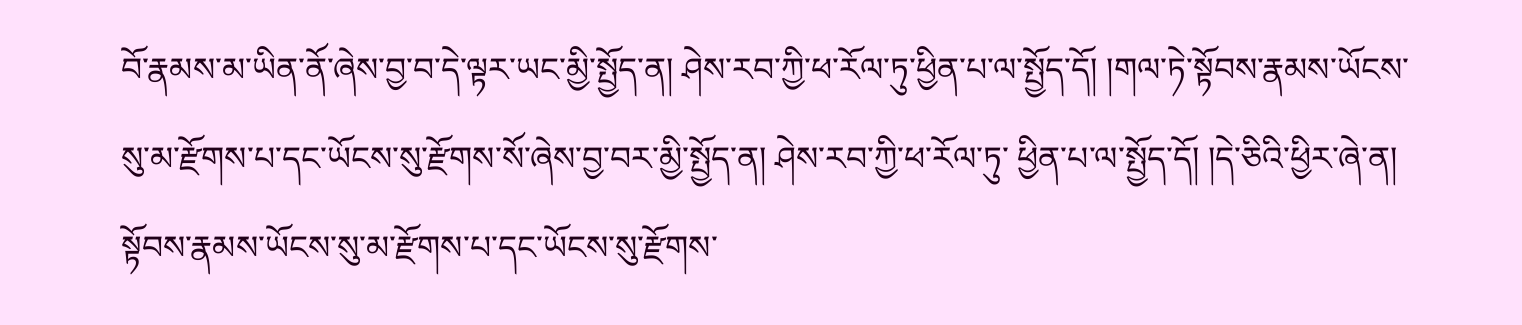བོ་རྣམས་མ་ཡིན་ནོ་ཞེས་བྱ་བ་དེ་ལྟར་ཡང་མྱི་སྤྱོད་ན། ཤེས་རབ་ཀྱི་ཕ་རོལ་ཏུ་ཕྱིན་པ་ལ་སྤྱོད་དོ། །གལ་ཏེ་སྟོབས་རྣམས་ཡོངས་སུ་མ་རྫོགས་པ་དང་ཡོངས་སུ་རྫོགས་སོ་ཞེས་བྱ་བར་མྱི་སྤྱོད་ན། ཤེས་རབ་ཀྱི་ཕ་རོལ་ཏུ་ ཕྱིན་པ་ལ་སྤྱོད་དོ། །དེ་ཅིའི་ཕྱིར་ཞེ་ན། སྟོབས་རྣམས་ཡོངས་སུ་མ་རྫོགས་པ་དང་ཡོངས་སུ་རྫོགས་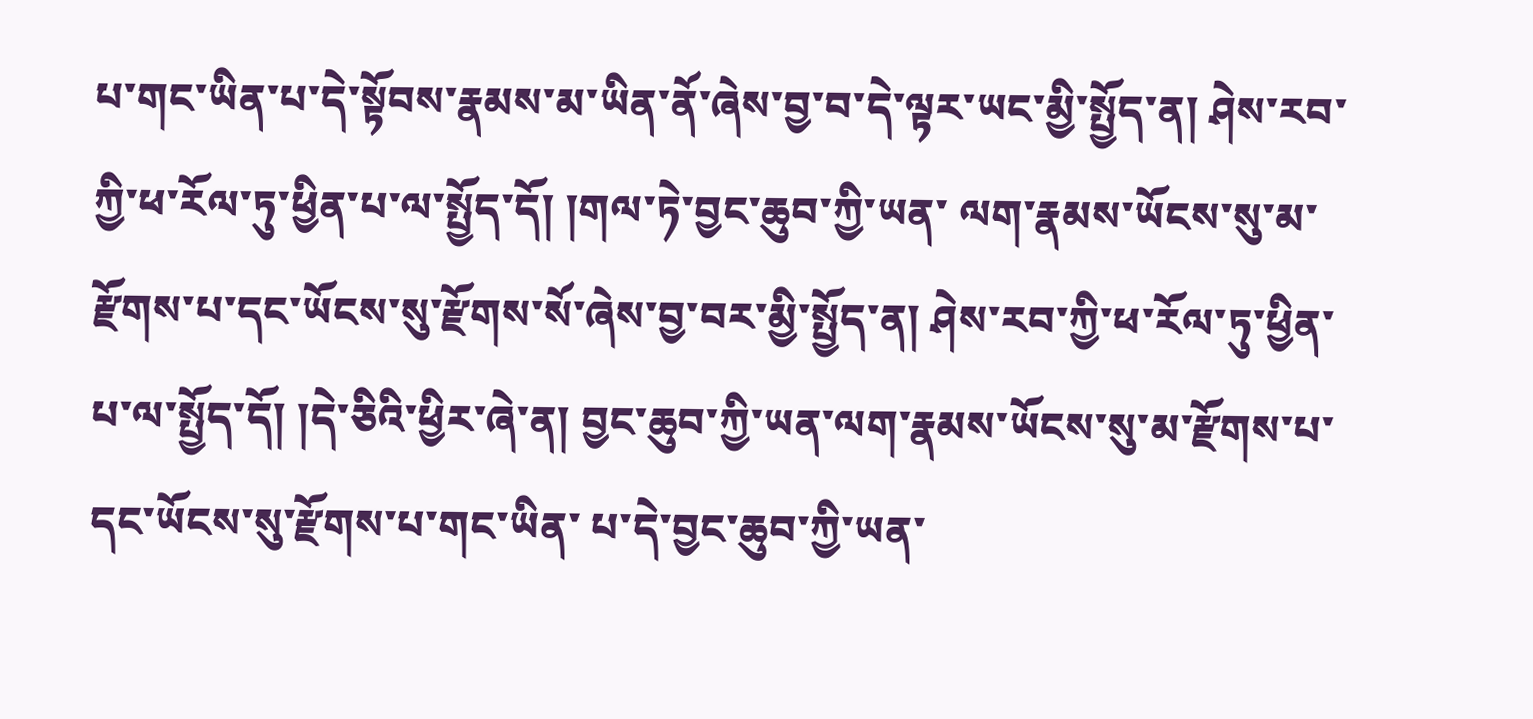པ་གང་ཡིན་པ་དེ་སྟོབས་རྣམས་མ་ཡིན་ནོ་ཞེས་བྱ་བ་དེ་ལྟར་ཡང་མྱི་སྤྱོད་ན། ཤེས་རབ་ཀྱི་ཕ་རོལ་ཏུ་ཕྱིན་པ་ལ་སྤྱོད་དོ། །གལ་ཏེ་བྱང་ཆུབ་ཀྱི་ཡན་ ལག་རྣམས་ཡོངས་སུ་མ་རྫོགས་པ་དང་ཡོངས་སུ་རྫོགས་སོ་ཞེས་བྱ་བར་མྱི་སྤྱོད་ན། ཤེས་རབ་ཀྱི་ཕ་རོལ་ཏུ་ཕྱིན་པ་ལ་སྤྱོད་དོ། །དེ་ཅིའི་ཕྱིར་ཞེ་ན། བྱང་ཆུབ་ཀྱི་ཡན་ལག་རྣམས་ཡོངས་སུ་མ་རྫོགས་པ་དང་ཡོངས་སུ་རྫོགས་པ་གང་ཡིན་ པ་དེ་བྱང་ཆུབ་ཀྱི་ཡན་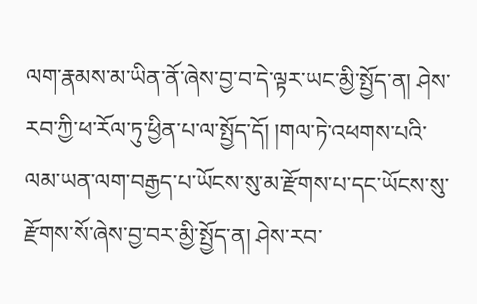ལག་རྣམས་མ་ཡིན་ནོ་ཞེས་བྱ་བ་དེ་ལྟར་ཡང་མྱི་སྤྱོད་ན། ཤེས་རབ་ཀྱི་ཕ་རོལ་ཏུ་ཕྱིན་པ་ལ་སྤྱོད་དོ། །གལ་ཏེ་འཕགས་པའི་ལམ་ཡན་ལག་བརྒྱད་པ་ཡོངས་སུ་མ་རྫོགས་པ་དང་ཡོངས་སུ་རྫོགས་སོ་ཞེས་བྱ་བར་མྱི་སྤྱོད་ན། ཤེས་རབ་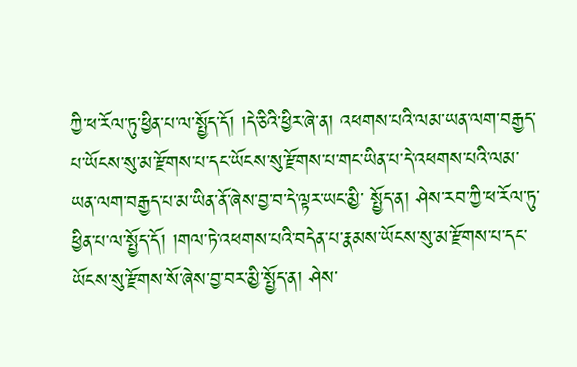ཀྱི་ཕ་རོལ་ཏུ་ཕྱིན་པ་ལ་སྤྱོད་དོ། །དེ་ཅིའི་ཕྱིར་ཞེ་ན། འཕགས་པའི་ལམ་ཡན་ལག་བརྒྱད་པ་ཡོངས་སུ་མ་རྫོགས་པ་དང་ཡོངས་སུ་རྫོགས་པ་གང་ཡིན་པ་དེ་འཕགས་པའི་ལམ་ཡན་ལག་བརྒྱད་པ་མ་ཡིན་ནོ་ཞེས་བྱ་བ་དེ་ལྟར་ཡང་མྱི་ སྤྱོད་ན། ཤེས་རབ་ཀྱི་ཕ་རོལ་ཏུ་ཕྱིན་པ་ལ་སྤྱོད་དོ། །གལ་ཏེ་འཕགས་པའི་བདེན་པ་རྣམས་ཡོངས་སུ་མ་རྫོགས་པ་དང་ཡོངས་སུ་རྫོགས་སོ་ཞེས་བྱ་བར་མྱི་སྤྱོད་ན། ཤེས་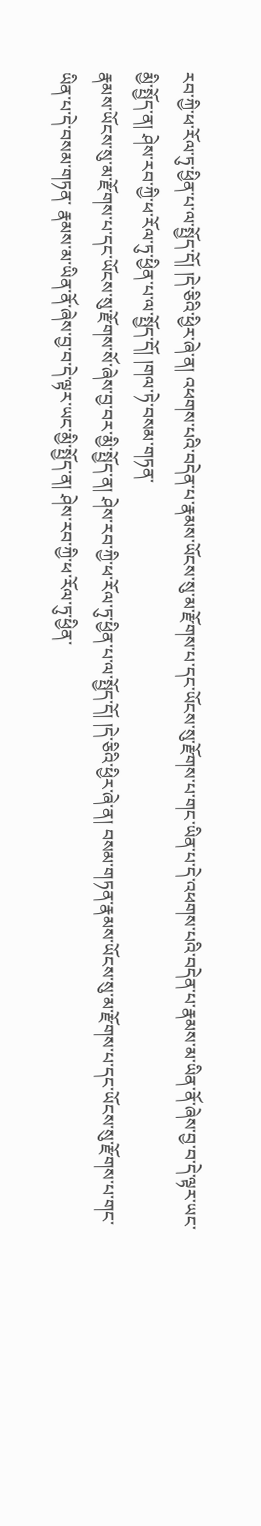རབ་ཀྱི་ཕ་རོལ་ཏུ་ཕྱིན་པ་ལ་སྤྱོད་དོ། །དེ་ཅིའི་ཕྱིར་ཞེ་ན། འཕགས་པའི་བདེན་པ་རྣམས་ཡོངས་སུ་མ་རྫོགས་པ་དང་ཡོངས་སུ་རྫོགས་པ་གང་ཡིན་པ་དེ་འཕགས་པའི་བདེན་པ་རྣམས་མ་ཡིན་ནོ་ཞེས་བྱ་བ་དེ་ལྟར་ཡང་མྱི་སྤྱོད་ན། ཤེས་རབ་ཀྱི་ཕ་རོལ་ཏུ་ཕྱིན་པ་ལ་སྤྱོད་དོ། །གལ་ཏེ་བསམ་གཏན་
རྣམས་ཡོངས་སུ་མ་རྫོགས་པ་དང་ཡོངས་སུ་རྫོགས་སོ་ཞེས་བྱ་བར་མྱི་སྤྱོད་ན། ཤེས་རབ་ཀྱི་ཕ་རོལ་ཏུ་ཕྱིན་པ་ལ་སྤྱོད་དོ། །དེ་ཅིའི་ཕྱིར་ཞེ་ན། བསམ་གཏན་རྣམས་ཡོངས་སུ་མ་རྫོགས་པ་དང་ཡོངས་སུ་རྫོགས་པ་གང་ཡིན་པ་དེ་བསམ་གཏན་ རྣམས་མ་ཡིན་ནོ་ཞེས་བྱ་བ་དེ་ལྟར་ཡང་མྱི་སྤྱོད་ན། ཤེས་རབ་ཀྱི་ཕ་རོལ་ཏུ་ཕྱིན་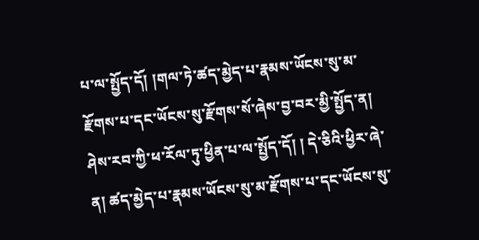པ་ལ་སྤྱོད་དོ། །གལ་ཏེ་ཚད་མྱེད་པ་རྣམས་ཡོངས་སུ་མ་རྫོགས་པ་དང་ཡོངས་སུ་རྫོགས་སོ་ཞེས་བྱ་བར་མྱི་སྤྱོད་ན། ཤེས་རབ་ཀྱི་ཕ་རོལ་ཏུ་ཕྱིན་པ་ལ་སྤྱོད་དོ། ། དེ་ཅིའི་ཕྱིར་ཞེ་ན། ཚད་མྱེད་པ་རྣམས་ཡོངས་སུ་མ་རྫོགས་པ་དང་ཡོངས་སུ་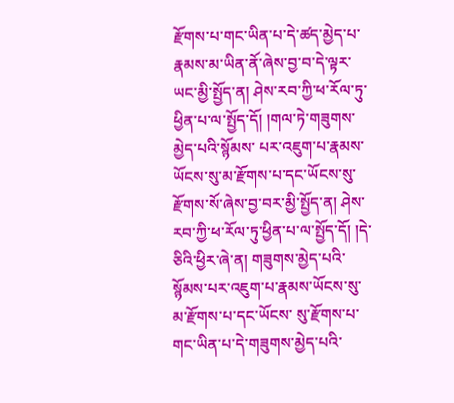རྫོགས་པ་གང་ཡིན་པ་དེ་ཚད་མྱེད་པ་རྣམས་མ་ཡིན་ནོ་ཞེས་བྱ་བ་དེ་ལྟར་ཡང་མྱི་སྤྱོད་ན། ཤེས་རབ་ཀྱི་ཕ་རོལ་ཏུ་ཕྱིན་པ་ལ་སྤྱོད་དོ། །གལ་ཏེ་གཟུགས་མྱེད་པའི་སྙོམས་ པར་འཇུག་པ་རྣམས་ཡོངས་སུ་མ་རྫོགས་པ་དང་ཡོངས་སུ་རྫོགས་སོ་ཞེས་བྱ་བར་མྱི་སྤྱོད་ན། ཤེས་རབ་ཀྱི་ཕ་རོལ་ཏུ་ཕྱིན་པ་ལ་སྤྱོད་དོ། །དེ་ཅིའི་ཕྱིར་ཞེ་ན། གཟུགས་མྱེད་པའི་སྙོམས་པར་འཇུག་པ་རྣམས་ཡོངས་སུ་མ་རྫོགས་པ་དང་ཡོངས་ སུ་རྫོགས་པ་གང་ཡིན་པ་དེ་གཟུགས་མྱེད་པའི་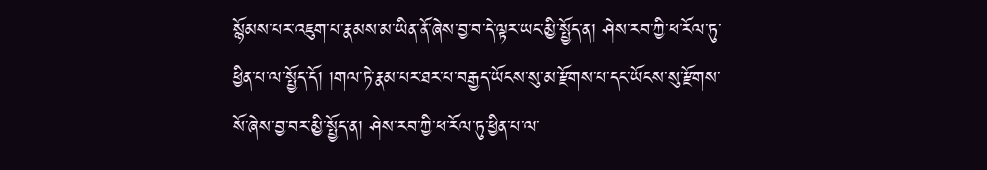སྙོམས་པར་འཇུག་པ་རྣམས་མ་ཡིན་ནོ་ཞེས་བྱ་བ་དེ་ལྟར་ཡང་མྱི་སྤྱོད་ན། ཤེས་རབ་ཀྱི་ཕ་རོལ་ཏུ་ཕྱིན་པ་ལ་སྤྱོད་དོ། །གལ་ཏེ་རྣམ་པར་ཐར་པ་བརྒྱད་ཡོངས་སུ་མ་རྫོགས་པ་དང་ཡོངས་སུ་རྫོགས་ སོ་ཞེས་བྱ་བར་མྱི་སྤྱོད་ན། ཤེས་རབ་ཀྱི་ཕ་རོལ་ཏུ་ཕྱིན་པ་ལ་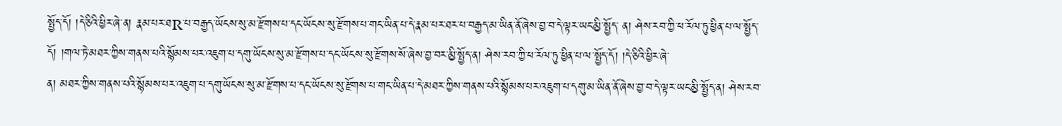སྤྱོད་དོ། །དེ་ཅིའི་ཕྱིར་ཞེ་ན། རྣམ་པར་ཐR་པ་བརྒྱད་ཡོངས་སུ་མ་རྫོགས་པ་དང་ཡོངས་སུ་རྫོགས་པ་གང་ཡིན་པ་དེ་རྣམ་པར་ཐར་པ་བརྒྱད་མ་ཡིན་ནོ་ཞེས་བྱ་བ་དེ་ལྟར་ཡང་མྱི་སྤྱོད་ ན། ཤེས་རབ་ཀྱི་ཕ་རོལ་ཏུ་ཕྱིན་པ་ལ་སྤྱོད་དོ། །གལ་ཏེ་མཐར་ཀྱིས་གནས་པའི་སྙོམས་པར་འཇུག་པ་དགུ་ཡོངས་སུ་མ་རྫོགས་པ་དང་ཡོངས་སུ་རྫོགས་སོ་ཞེས་བྱ་བར་མྱི་སྤྱོད་ན། ཤེས་རབ་ཀྱི་ཕ་རོལ་ཏུ་ཕྱིན་པ་ལ་སྤྱོད་དོ། །དེ་ཅིའི་ཕྱིར་ཞེ་
ན། མཐར་ཀྱིས་གནས་པའི་སྙོམས་པར་འཇུག་པ་དགུ་ཡོངས་སུ་མ་རྫོགས་པ་དང་ཡོངས་སུ་རྫོགས་པ་གང་ཡིན་པ་དེ་མཐར་ཀྱིས་གནས་པའི་སྙོམས་པར་འཇུག་པ་དགུ་མ་ཡིན་ནོ་ཞེས་བྱ་བ་དེ་ལྟར་ཡང་མྱི་སྤྱོད་ན། ཤེས་རབ་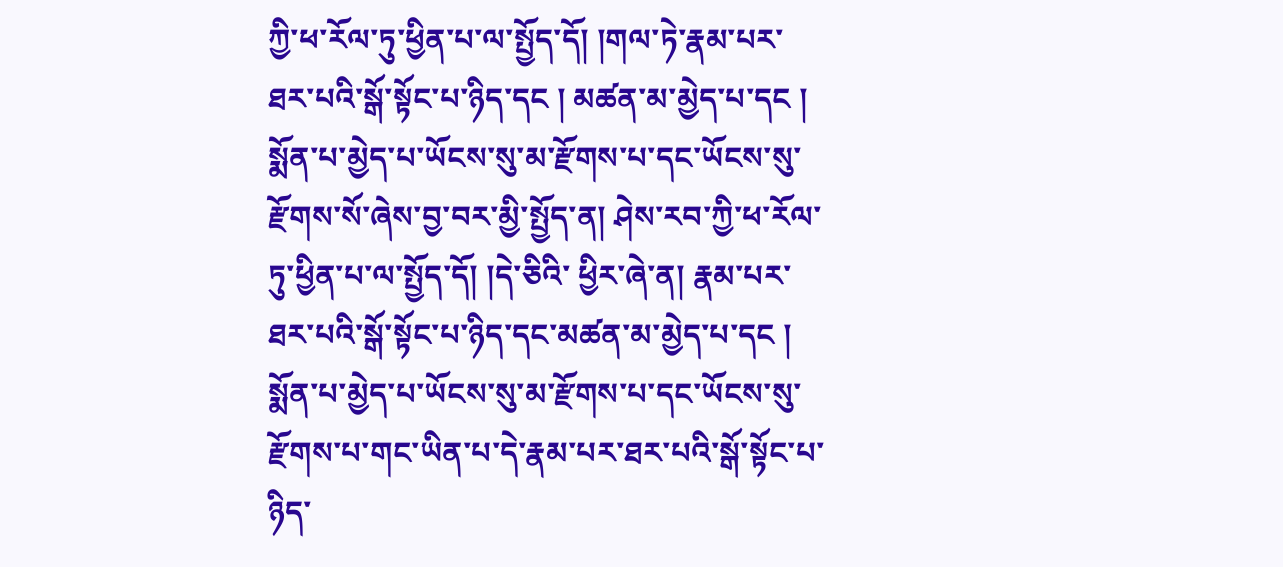ཀྱི་ཕ་རོལ་ཏུ་ཕྱིན་པ་ལ་སྤྱོད་དོ། །གལ་ཏེ་རྣམ་པར་ཐར་པའི་སྒོ་སྟོང་པ་ཉིད་དང ། མཚན་མ་མྱེད་པ་དང ། སྨོན་པ་མྱེད་པ་ཡོངས་སུ་མ་རྫོགས་པ་དང་ཡོངས་སུ་རྫོགས་སོ་ཞེས་བྱ་བར་མྱི་སྤྱོད་ན། ཤེས་རབ་ཀྱི་ཕ་རོལ་ཏུ་ཕྱིན་པ་ལ་སྤྱོད་དོ། །དེ་ཅིའི་ ཕྱིར་ཞེ་ན། རྣམ་པར་ཐར་པའི་སྒོ་སྟོང་པ་ཉིད་དང་མཚན་མ་མྱེད་པ་དང ། སྨོན་པ་མྱེད་པ་ཡོངས་སུ་མ་རྫོགས་པ་དང་ཡོངས་སུ་རྫོགས་པ་གང་ཡིན་པ་དེ་རྣམ་པར་ཐར་པའི་སྒོ་སྟོང་པ་ཉིད་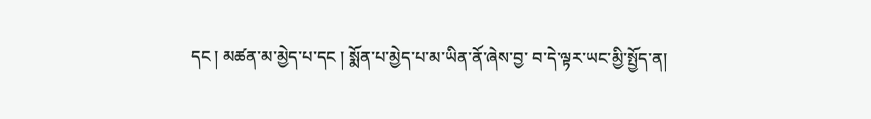དང ། མཚན་མ་མྱེད་པ་དང ། སྨོན་པ་མྱེད་པ་མ་ཡིན་ནོ་ཞེས་བྱ་ བ་དེ་ལྟར་ཡང་མྱི་སྤྱོད་ན།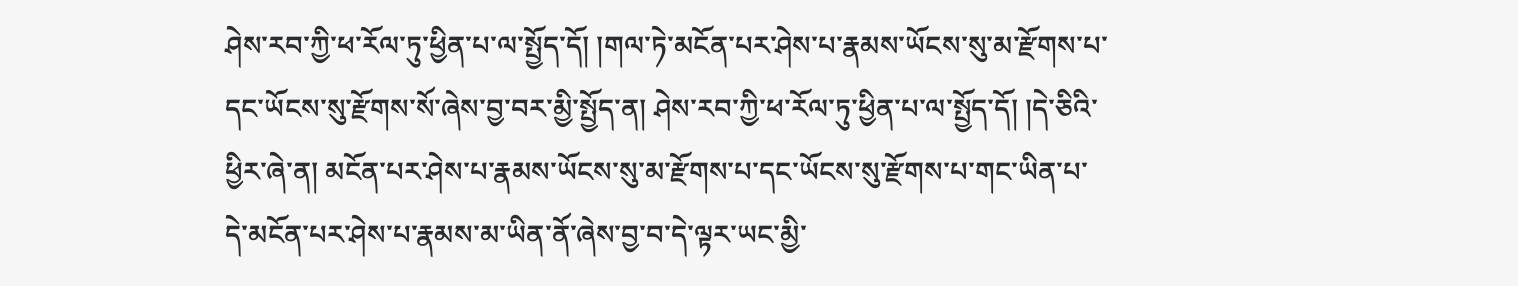ཤེས་རབ་ཀྱི་ཕ་རོལ་ཏུ་ཕྱིན་པ་ལ་སྤྱོད་དོ། །གལ་ཏེ་མངོན་པར་ཤེས་པ་རྣམས་ཡོངས་སུ་མ་རྫོགས་པ་དང་ཡོངས་སུ་རྫོགས་སོ་ཞེས་བྱ་བར་མྱི་སྤྱོད་ན། ཤེས་རབ་ཀྱི་ཕ་རོལ་ཏུ་ཕྱིན་པ་ལ་སྤྱོད་དོ། །དེ་ཅིའི་ཕྱིར་ཞེ་ན། མངོན་པར་ཤེས་པ་རྣམས་ཡོངས་སུ་མ་རྫོགས་པ་དང་ཡོངས་སུ་རྫོགས་པ་གང་ཡིན་པ་དེ་མངོན་པར་ཤེས་པ་རྣམས་མ་ཡིན་ནོ་ཞེས་བྱ་བ་དེ་ལྟར་ཡང་མྱི་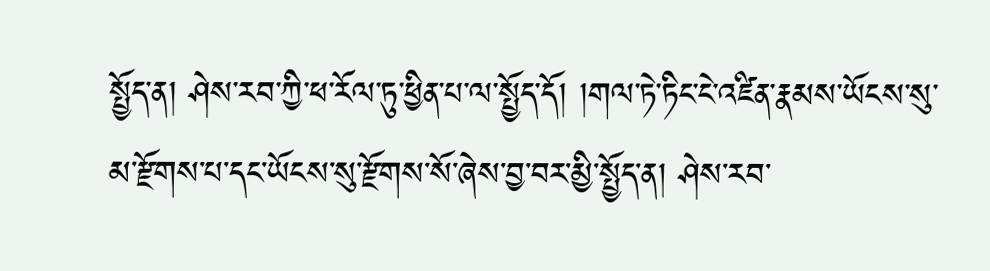སྤྱོད་ན། ཤེས་རབ་ཀྱི་ཕ་རོལ་ཏུ་ཕྱིན་པ་ལ་སྤྱོད་དོ། །གལ་ཏེ་ཏིང་ངེ་འཛིན་རྣམས་ཡོངས་སུ་ མ་རྫོགས་པ་དང་ཡོངས་སུ་རྫོགས་སོ་ཞེས་བྱ་བར་མྱི་སྤྱོད་ན། ཤེས་རབ་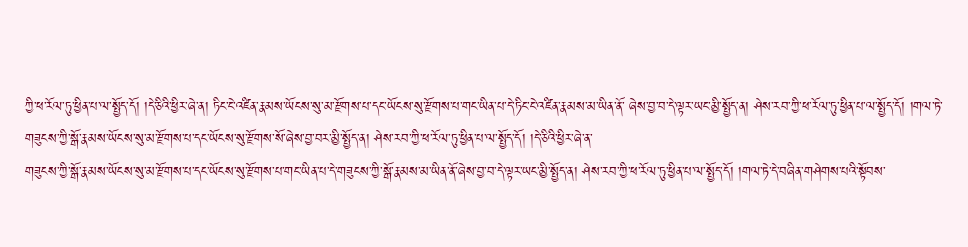ཀྱི་ཕ་རོལ་ཏུ་ཕྱིན་པ་ལ་སྤྱོད་དོ། །དེ་ཅིའི་ཕྱིར་ཞེ་ན། ཏིང་ངེ་འཛིན་རྣམས་ཡོངས་སུ་མ་རྫོགས་པ་དང་ཡོངས་སུ་རྫོགས་པ་གང་ཡིན་པ་དེ་ཏིང་ངེ་འཛིན་རྣམས་མ་ཡིན་ནོ་ ཞེས་བྱ་བ་དེ་ལྟར་ཡང་མྱི་སྤྱོད་ན། ཤེས་རབ་ཀྱི་ཕ་རོལ་ཏུ་ཕྱིན་པ་ལ་སྤྱོད་དོ། །གལ་ཏེ་གཟུངས་ཀྱི་སྒོ་རྣམས་ཡོངས་སུ་མ་རྫོགས་པ་དང་ཡོངས་སུ་རྫོགས་སོ་ཞེས་བྱ་བར་མྱི་སྤྱོད་ན། ཤེས་རབ་ཀྱི་ཕ་རོལ་ཏུ་ཕྱིན་པ་ལ་སྤྱོད་དོ། །དེ་ཅིའི་ཕྱིར་ཞེ་ན་
གཟུངས་ཀྱི་སྒོ་རྣམས་ཡོངས་སུ་མ་རྫོགས་པ་དང་ཡོངས་སུ་རྫོགས་པ་གང་ཡིན་པ་དེ་གཟུངས་ཀྱི་སྒོ་རྣམས་མ་ཡིན་ནོ་ཞེས་བྱ་བ་དེ་ལྟར་ཡང་མྱི་སྤྱོད་ན། ཤེས་རབ་ཀྱི་ཕ་རོལ་ཏུ་ཕྱིན་པ་ལ་སྤྱོད་དོ། །གལ་ཏེ་དེ་བཞིན་གཤེགས་པའི་སྟོབས་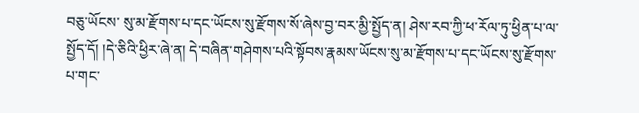བཅུ་ཡོངས་ སུ་མ་རྫོགས་པ་དང་ཡོངས་སུ་རྫོགས་སོ་ཞེས་བྱ་བར་མྱི་སྤྱོད་ན། ཤེས་རབ་ཀྱི་ཕ་རོལ་ཏུ་ཕྱིན་པ་ལ་སྤྱོད་དོ། །དེ་ཅིའི་ཕྱིར་ཞེ་ན། དེ་བཞིན་གཤེགས་པའི་སྟོབས་རྣམས་ཡོངས་སུ་མ་རྫོགས་པ་དང་ཡོངས་སུ་རྫོགས་པ་གང་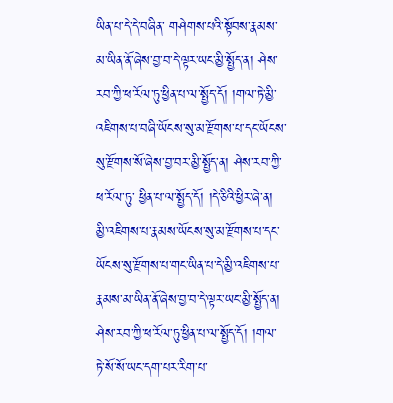ཡིན་པ་དེ་དེ་བཞིན་ གཤེགས་པའི་སྟོབས་རྣམས་མ་ཡིན་ནོ་ཞེས་བྱ་བ་དེ་ལྟར་ཡང་མྱི་སྤྱོད་ན། ཤེས་རབ་ཀྱི་ཕ་རོལ་ཏུ་ཕྱིན་པ་ལ་སྤྱོད་དོ། །གལ་ཏེ་མྱི་འཇིགས་པ་བཞི་ཡོངས་སུ་མ་རྫོགས་པ་དང་ཡོངས་སུ་རྫོགས་སོ་ཞེས་བྱ་བར་མྱི་སྤྱོད་ན། ཤེས་རབ་ཀྱི་ཕ་རོལ་ཏུ་ ཕྱིན་པ་ལ་སྤྱོད་དོ། །དེ་ཅིའི་ཕྱིར་ཞེ་ན། མྱི་འཇིགས་པ་རྣམས་ཡོངས་སུ་མ་རྫོགས་པ་དང་ཡོངས་སུ་རྫོགས་པ་གང་ཡིན་པ་དེ་མྱི་འཇིགས་པ་རྣམས་མ་ཡིན་ནོ་ཞེས་བྱ་བ་དེ་ལྟར་ཡང་མྱི་སྤྱོད་ན། ཤེས་རབ་ཀྱི་ཕ་རོལ་ཏུ་ཕྱིན་པ་ལ་སྤྱོད་དོ། །གལ་ ཏེ་སོ་སོ་ཡང་དག་པར་རིག་པ་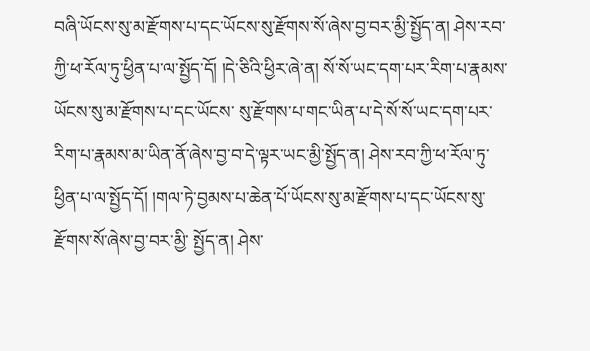བཞི་ཡོངས་སུ་མ་རྫོགས་པ་དང་ཡོངས་སུ་རྫོགས་སོ་ཞེས་བྱ་བར་མྱི་སྤྱོད་ན། ཤེས་རབ་ཀྱི་ཕ་རོལ་ཏུ་ཕྱིན་པ་ལ་སྤྱོད་དོ། །དེ་ཅིའི་ཕྱིར་ཞེ་ན། སོ་སོ་ཡང་དག་པར་རིག་པ་རྣམས་ཡོངས་སུ་མ་རྫོགས་པ་དང་ཡོངས་ སུ་རྫོགས་པ་གང་ཡིན་པ་དེ་སོ་སོ་ཡང་དག་པར་རིག་པ་རྣམས་མ་ཡིན་ནོ་ཞེས་བྱ་བ་དེ་ལྟར་ཡང་མྱི་སྤྱོད་ན། ཤེས་རབ་ཀྱི་ཕ་རོལ་ཏུ་ཕྱིན་པ་ལ་སྤྱོད་དོ། །གལ་ཏེ་བྱམས་པ་ཆེན་པོ་ཡོངས་སུ་མ་རྫོགས་པ་དང་ཡོངས་སུ་རྫོགས་སོ་ཞེས་བྱ་བར་མྱི་ སྤྱོད་ན། ཤེས་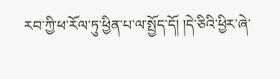རབ་ཀྱི་ཕ་རོལ་ཏུ་ཕྱིན་པ་ལ་སྤྱོད་དོ། །དེ་ཅིའི་ཕྱིར་ཞེ་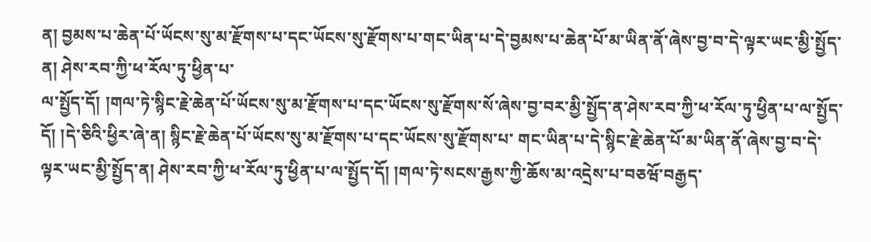ན། བྱམས་པ་ཆེན་པོ་ཡོངས་སུ་མ་རྫོགས་པ་དང་ཡོངས་སུ་རྫོགས་པ་གང་ཡིན་པ་དེ་བྱམས་པ་ཆེན་པོ་མ་ཡིན་ནོ་ཞེས་བྱ་བ་དེ་ལྟར་ཡང་མྱི་སྤྱོད་ན། ཤེས་རབ་ཀྱི་ཕ་རོལ་ཏུ་ཕྱིན་པ་
ལ་སྤྱོད་དོ། །གལ་ཏེ་སྙིང་རྗེ་ཆེན་པོ་ཡོངས་སུ་མ་རྫོགས་པ་དང་ཡོངས་སུ་རྫོགས་སོ་ཞེས་བྱ་བར་མྱི་སྤྱོད་ན་ཤེས་རབ་ཀྱི་ཕ་རོལ་ཏུ་ཕྱིན་པ་ལ་སྤྱོད་དོ། །དེ་ཅིའི་ཕྱིར་ཞེ་ན། སྙིང་རྗེ་ཆེན་པོ་ཡོངས་སུ་མ་རྫོགས་པ་དང་ཡོངས་སུ་རྫོགས་པ་ གང་ཡིན་པ་དེ་སྙིང་རྗེ་ཆེན་པོ་མ་ཡིན་ནོ་ཞེས་བྱ་བ་དེ་ལྟར་ཡང་མྱི་སྤྱོད་ན། ཤེས་རབ་ཀྱི་ཕ་རོལ་ཏུ་ཕྱིན་པ་ལ་སྤྱོད་དོ། །གལ་ཏེ་སངས་རྒྱས་ཀྱི་ཆོས་མ་འདྲེས་པ་བཅཝོ་བརྒྱད་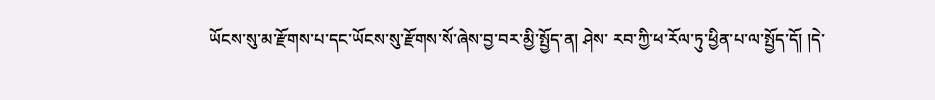ཡོངས་སུ་མ་རྫོགས་པ་དང་ཡོངས་སུ་རྫོགས་སོ་ཞེས་བྱ་བར་མྱི་སྤྱོད་ན། ཤེས་ རབ་ཀྱི་ཕ་རོལ་ཏུ་ཕྱིན་པ་ལ་སྤྱོད་དོ། །དེ་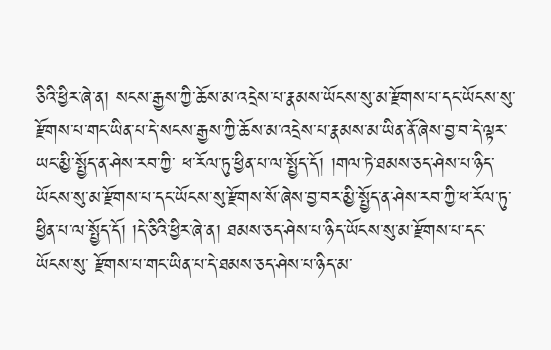ཅིའི་ཕྱིར་ཞེ་ན། སངས་རྒྱས་ཀྱི་ཆོས་མ་འདྲེས་པ་རྣམས་ཡོངས་སུ་མ་རྫོགས་པ་དང་ཡོངས་སུ་རྫོགས་པ་གང་ཡིན་པ་དེ་སངས་རྒྱས་ཀྱི་ཆོས་མ་འདྲེས་པ་རྣམས་མ་ཡིན་ནོ་ཞེས་བྱ་བ་དེ་ལྟར་ཡང་མྱི་སྤྱོད་ན་ཤེས་རབ་ཀྱི་ ཕ་རོལ་ཏུ་ཕྱིན་པ་ལ་སྤྱོད་དོ། །གལ་ཏེ་ཐམས་ཅད་ཤེས་པ་ཉིད་ཡོངས་སུ་མ་རྫོགས་པ་དང་ཡོངས་སུ་རྫོགས་སོ་ཞེས་བྱ་བར་མྱི་སྤྱོད་ན་ཤེས་རབ་ཀྱི་ཕ་རོལ་ཏུ་ཕྱིན་པ་ལ་སྤྱོད་དོ། །དེ་ཅིའི་ཕྱིར་ཞེ་ན། ཐམས་ཅད་ཤེས་པ་ཉིད་ཡོངས་སུ་མ་རྫོགས་པ་དང་ཡོངས་སུ་ རྫོགས་པ་གང་ཡིན་པ་དེ་ཐམས་ཅད་ཤེས་པ་ཉིད་མ་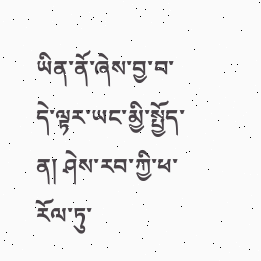ཡིན་ནོ་ཞེས་བྱ་བ་དེ་ལྟར་ཡང་མྱི་སྤྱོད་ན། ཤེས་རབ་ཀྱི་ཕ་རོལ་ཏུ་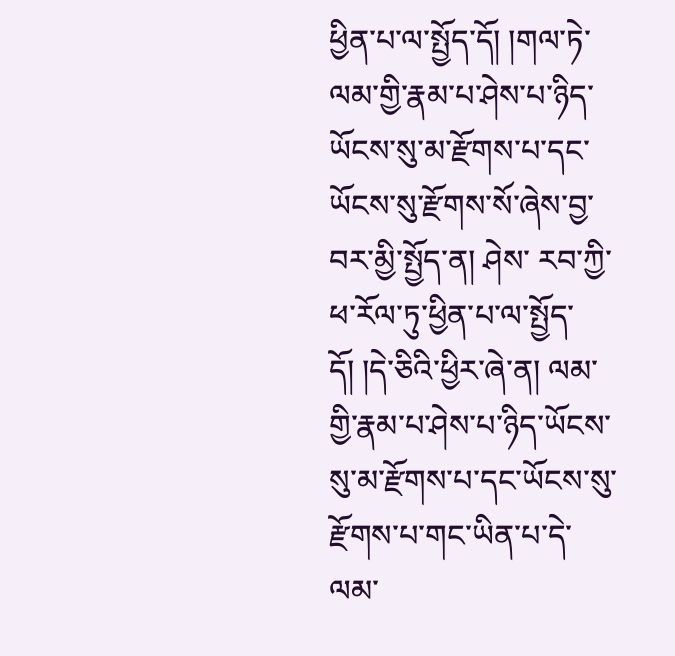ཕྱིན་པ་ལ་སྤྱོད་དོ། །གལ་ཏེ་ལམ་གྱི་རྣམ་པ་ཤེས་པ་ཉིད་ཡོངས་སུ་མ་རྫོགས་པ་དང་ཡོངས་སུ་རྫོགས་སོ་ཞེས་བྱ་བར་མྱི་སྤྱོད་ན། ཤེས་ རབ་ཀྱི་ཕ་རོལ་ཏུ་ཕྱིན་པ་ལ་སྤྱོད་དོ། །དེ་ཅིའི་ཕྱིར་ཞེ་ན། ལམ་གྱི་རྣམ་པ་ཤེས་པ་ཉིད་ཡོངས་སུ་མ་རྫོགས་པ་དང་ཡོངས་སུ་རྫོགས་པ་གང་ཡིན་པ་དེ་ལམ་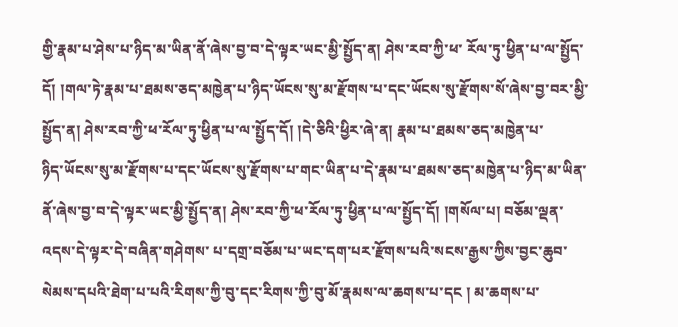གྱི་རྣམ་པ་ཤེས་པ་ཉིད་མ་ཡིན་ནོ་ཞེས་བྱ་བ་དེ་ལྟར་ཡང་མྱི་སྤྱོད་ན། ཤེས་རབ་ཀྱི་ཕ་ རོལ་ཏུ་ཕྱིན་པ་ལ་སྤྱོད་དོ། །གལ་ཏེ་རྣམ་པ་ཐམས་ཅད་མཁྱེན་པ་ཉིད་ཡོངས་སུ་མ་རྫོགས་པ་དང་ཡོངས་སུ་རྫོགས་སོ་ཞེས་བྱ་བར་མྱི་སྤྱོད་ན། ཤེས་རབ་ཀྱི་ཕ་རོལ་ཏུ་ཕྱིན་པ་ལ་སྤྱོད་དོ། །དེ་ཅིའི་ཕྱིར་ཞེ་ན། རྣམ་པ་ཐམས་ཅད་མཁྱེན་པ་
ཉིད་ཡོངས་སུ་མ་རྫོགས་པ་དང་ཡོངས་སུ་རྫོགས་པ་གང་ཡིན་པ་དེ་རྣམ་པ་ཐམས་ཅད་མཁྱེན་པ་ཉིད་མ་ཡིན་ནོ་ཞེས་བྱ་བ་དེ་ལྟར་ཡང་མྱི་སྤྱོད་ན། ཤེས་རབ་ཀྱི་ཕ་རོལ་ཏུ་ཕྱིན་པ་ལ་སྤྱོད་དོ། །གསོལ་པ། བཅོམ་ལྡན་འདས་དེ་ལྟར་དེ་བཞིན་གཤེགས་ པ་དགྲ་བཅོམ་པ་ཡང་དག་པར་རྫོགས་པའི་སངས་རྒྱས་ཀྱིས་བྱང་ཆུབ་སེམས་དཔའི་ཐེག་པ་པའི་རིགས་ཀྱི་བུ་དང་རིགས་ཀྱི་བུ་མོ་རྣམས་ལ་ཆགས་པ་དང ། མ་ཆགས་པ་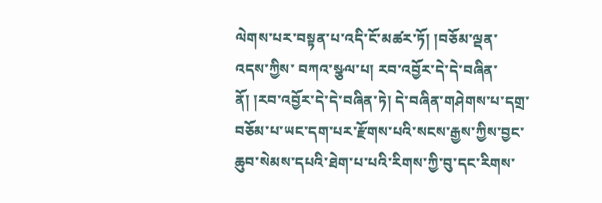ལེགས་པར་བསྟན་པ་འདི་ངོ་མཚར་ཏོ། །བཅོམ་ལྡན་འདས་ཀྱིས་ བཀའ་སྩལ་པ། རབ་འབྱོར་དེ་དེ་བཞིན་ནོ། །རབ་འབྱོར་དེ་དེ་བཞིན་ཏེ། དེ་བཞིན་གཤེགས་པ་དགྲ་བཅོམ་པ་ཡང་དག་པར་རྫོགས་པའི་སངས་རྒྱས་ཀྱིས་བྱང་ཆུབ་སེམས་དཔའི་ཐེག་པ་པའི་རིགས་ཀྱི་བུ་དང་རིགས་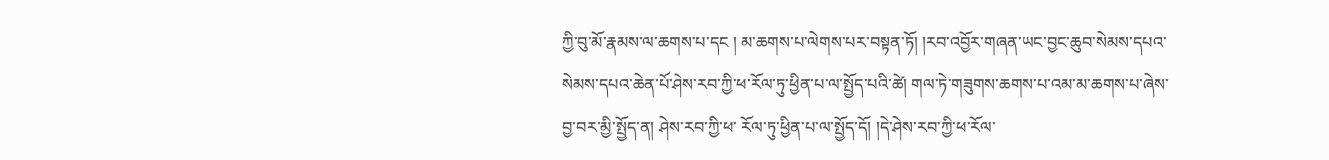ཀྱི་བུ་མོ་རྣམས་ལ་ཆགས་པ་དང ། མ་ཆགས་པ་ལེགས་པར་བསྟན་ཏོ། །རབ་འབྱོར་གཞན་ཡང་བྱང་ཆུབ་སེམས་དཔའ་སེམས་དཔའ་ཆེན་པོ་ཤེས་རབ་ཀྱི་ཕ་རོལ་ཏུ་ཕྱིན་པ་ལ་སྤྱོད་པའི་ཚེ། གལ་ཏེ་གཟུགས་ཆགས་པ་འམ་མ་ཆགས་པ་ཞེས་བྱ་བར་མྱི་སྤྱོད་ན། ཤེས་རབ་ཀྱི་ཕ་ རོལ་ཏུ་ཕྱིན་པ་ལ་སྤྱོད་དོ། །དེ་ཤེས་རབ་ཀྱི་ཕ་རོལ་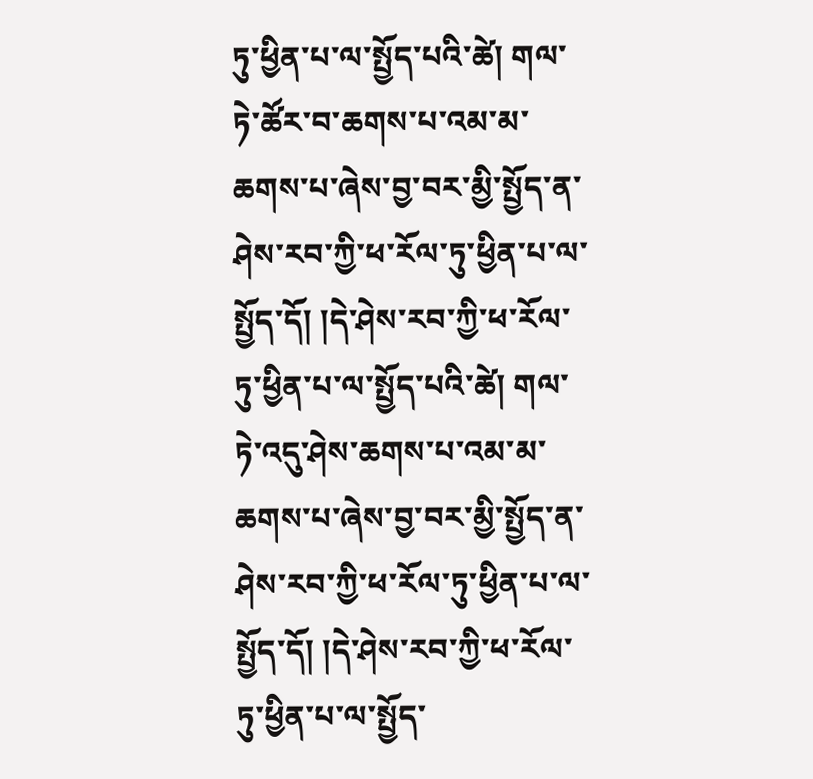ཏུ་ཕྱིན་པ་ལ་སྤྱོད་པའི་ཚེ། གལ་ཏེ་ཚོར་བ་ཆགས་པ་འམ་མ་ཆགས་པ་ཞེས་བྱ་བར་མྱི་སྤྱོད་ན་ཤེས་རབ་ཀྱི་ཕ་རོལ་ཏུ་ཕྱིན་པ་ལ་སྤྱོད་དོ། །དེ་ཤེས་རབ་ཀྱི་ཕ་རོལ་ཏུ་ཕྱིན་པ་ལ་སྤྱོད་པའི་ཚེ། གལ་ཏེ་འདུ་ཤེས་ཆགས་པ་འམ་མ་ཆགས་པ་ཞེས་བྱ་བར་མྱི་སྤྱོད་ན་ཤེས་རབ་ཀྱི་ཕ་རོལ་ཏུ་ཕྱིན་པ་ལ་སྤྱོད་དོ། །དེ་ཤེས་རབ་ཀྱི་ཕ་རོལ་ཏུ་ཕྱིན་པ་ལ་སྤྱོད་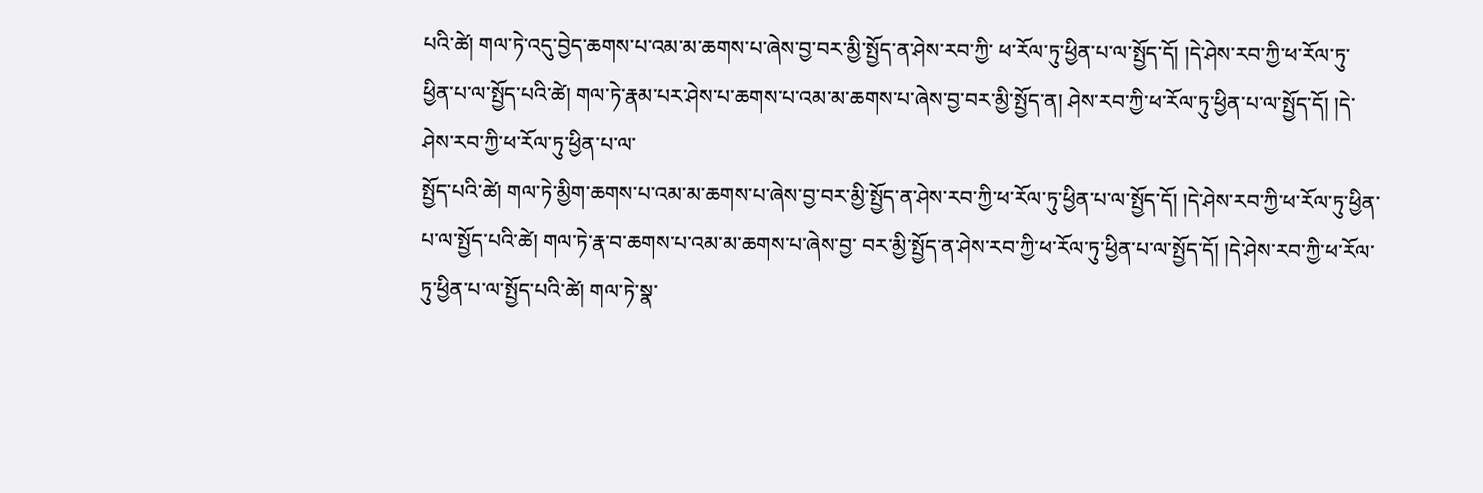པའི་ཚེ། གལ་ཏེ་འདུ་བྱེད་ཆགས་པ་འམ་མ་ཆགས་པ་ཞེས་བྱ་བར་མྱི་སྤྱོད་ན་ཤེས་རབ་ཀྱི་ ཕ་རོལ་ཏུ་ཕྱིན་པ་ལ་སྤྱོད་དོ། །དེ་ཤེས་རབ་ཀྱི་ཕ་རོལ་ཏུ་ཕྱིན་པ་ལ་སྤྱོད་པའི་ཚེ། གལ་ཏེ་རྣམ་པར་ཤེས་པ་ཆགས་པ་འམ་མ་ཆགས་པ་ཞེས་བྱ་བར་མྱི་སྤྱོད་ན། ཤེས་རབ་ཀྱི་ཕ་རོལ་ཏུ་ཕྱིན་པ་ལ་སྤྱོད་དོ། །དེ་ཤེས་རབ་ཀྱི་ཕ་རོལ་ཏུ་ཕྱིན་པ་ལ་
སྤྱོད་པའི་ཚེ། གལ་ཏེ་མྱིག་ཆགས་པ་འམ་མ་ཆགས་པ་ཞེས་བྱ་བར་མྱི་སྤྱོད་ན་ཤེས་རབ་ཀྱི་ཕ་རོལ་ཏུ་ཕྱིན་པ་ལ་སྤྱོད་དོ། །དེ་ཤེས་རབ་ཀྱི་ཕ་རོལ་ཏུ་ཕྱིན་པ་ལ་སྤྱོད་པའི་ཚེ། གལ་ཏེ་རྣ་བ་ཆགས་པ་འམ་མ་ཆགས་པ་ཞེས་བྱ་ བར་མྱི་སྤྱོད་ན་ཤེས་རབ་ཀྱི་ཕ་རོལ་ཏུ་ཕྱིན་པ་ལ་སྤྱོད་དོ། །དེ་ཤེས་རབ་ཀྱི་ཕ་རོལ་ཏུ་ཕྱིན་པ་ལ་སྤྱོད་པའི་ཚེ། གལ་ཏེ་སྣ་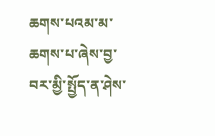ཆགས་པའམ་མ་ཆགས་པ་ཞེས་བྱ་བར་མྱི་སྤྱོད་ན་ཤེས་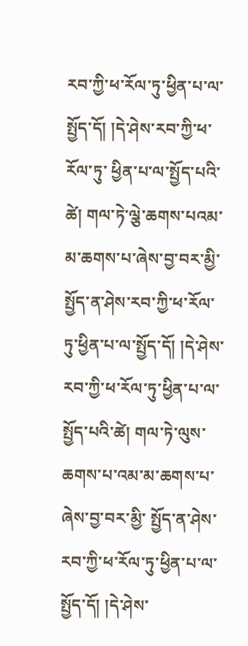རབ་ཀྱི་ཕ་རོལ་ཏུ་ཕྱིན་པ་ལ་སྤྱོད་དོ། །དེ་ཤེས་རབ་ཀྱི་ཕ་རོལ་ཏུ་ ཕྱིན་པ་ལ་སྤྱོད་པའི་ཚེ། གལ་ཏེ་ལྕེ་ཆགས་པའམ་མ་ཆགས་པ་ཞེས་བྱ་བར་མྱི་སྤྱོད་ན་ཤེས་རབ་ཀྱི་ཕ་རོལ་ཏུ་ཕྱིན་པ་ལ་སྤྱོད་དོ། །དེ་ཤེས་རབ་ཀྱི་ཕ་རོལ་ཏུ་ཕྱིན་པ་ལ་སྤྱོད་པའི་ཚེ། གལ་ཏེ་ལུས་ཆགས་པ་འམ་མ་ཆགས་པ་ཞེས་བྱ་བར་མྱི་ སྤྱོད་ན་ཤེས་རབ་ཀྱི་ཕ་རོལ་ཏུ་ཕྱིན་པ་ལ་སྤྱོད་དོ། །དེ་ཤེས་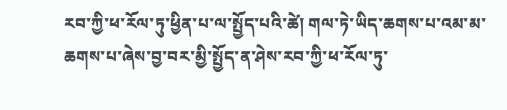རབ་ཀྱི་ཕ་རོལ་ཏུ་ཕྱིན་པ་ལ་སྤྱོད་པའི་ཚེ། གལ་ཏེ་ཡིད་ཆགས་པ་འམ་མ་ཆགས་པ་ཞེས་བྱ་བར་མྱི་སྤྱོད་ན་ཤེས་རབ་ཀྱི་ཕ་རོལ་ཏུ་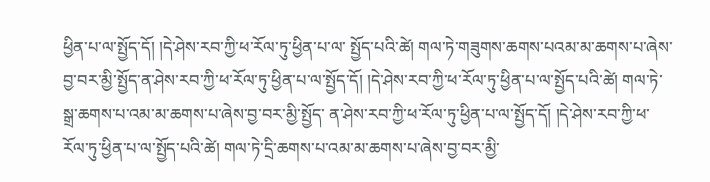ཕྱིན་པ་ལ་སྤྱོད་དོ། །དེ་ཤེས་རབ་ཀྱི་ཕ་རོལ་ཏུ་ཕྱིན་པ་ལ་ སྤྱོད་པའི་ཚེ། གལ་ཏེ་གཟུགས་ཆགས་པའམ་མ་ཆགས་པ་ཞེས་བྱ་བར་མྱི་སྤྱོད་ན་ཤེས་རབ་ཀྱི་ཕ་རོལ་ཏུ་ཕྱིན་པ་ལ་སྤྱོད་དོ། །དེ་ཤེས་རབ་ཀྱི་ཕ་རོལ་ཏུ་ཕྱིན་པ་ལ་སྤྱོད་པའི་ཚེ། གལ་ཏེ་སྒྲ་ཆགས་པ་འམ་མ་ཆགས་པ་ཞེས་བྱ་བར་མྱི་སྤྱོད་ ན་ཤེས་རབ་ཀྱི་ཕ་རོལ་ཏུ་ཕྱིན་པ་ལ་སྤྱོད་དོ། །དེ་ཤེས་རབ་ཀྱི་ཕ་རོལ་ཏུ་ཕྱིན་པ་ལ་སྤྱོད་པའི་ཚེ། གལ་ཏེ་དྲི་ཆགས་པ་འམ་མ་ཆགས་པ་ཞེས་བྱ་བར་མྱི་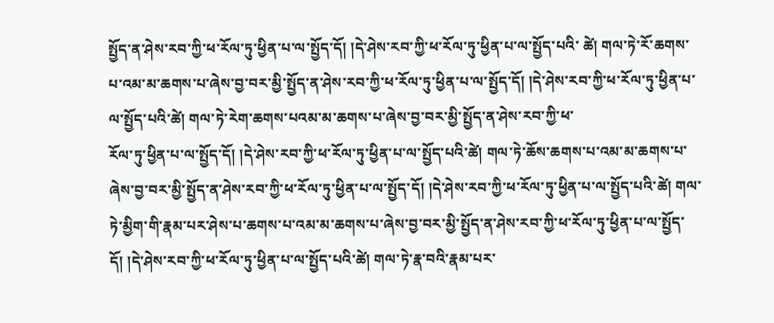སྤྱོད་ན་ཤེས་རབ་ཀྱི་ཕ་རོལ་ཏུ་ཕྱིན་པ་ལ་སྤྱོད་དོ། །དེ་ཤེས་རབ་ཀྱི་ཕ་རོལ་ཏུ་ཕྱིན་པ་ལ་སྤྱོད་པའི་ ཚེ། གལ་ཏེ་རོ་ཆགས་པ་འམ་མ་ཆགས་པ་ཞེས་བྱ་བར་མྱི་སྤྱོད་ན་ཤེས་རབ་ཀྱི་ཕ་རོལ་ཏུ་ཕྱིན་པ་ལ་སྤྱོད་དོ། །དེ་ཤེས་རབ་ཀྱི་ཕ་རོལ་ཏུ་ཕྱིན་པ་ལ་སྤྱོད་པའི་ཚེ། གལ་ཏེ་རེག་ཆགས་པའམ་མ་ཆགས་པ་ཞེས་བྱ་བར་མྱི་སྤྱོད་ན་ཤེས་རབ་ཀྱི་ཕ་
རོལ་ཏུ་ཕྱིན་པ་ལ་སྤྱོད་དོ། །དེ་ཤེས་རབ་ཀྱི་ཕ་རོལ་ཏུ་ཕྱིན་པ་ལ་སྤྱོད་པའི་ཚེ། གལ་ཏེ་ཆོས་ཆགས་པ་འམ་མ་ཆགས་པ་ཞེས་བྱ་བར་མྱི་སྤྱོད་ན་ཤེས་རབ་ཀྱི་ཕ་རོལ་ཏུ་ཕྱིན་པ་ལ་སྤྱོད་དོ། །དེ་ཤེས་རབ་ཀྱི་ཕ་རོལ་ཏུ་ཕྱིན་པ་ལ་སྤྱོད་པའི་ཚེ། གལ་ ཏེ་མྱིག་གི་རྣམ་པར་ཤེས་པ་ཆགས་པ་འམ་མ་ཆགས་པ་ཞེས་བྱ་བར་མྱི་སྤྱོད་ན་ཤེས་རབ་ཀྱི་ཕ་རོལ་ཏུ་ཕྱིན་པ་ལ་སྤྱོད་དོ། །དེ་ཤེས་རབ་ཀྱི་ཕ་རོལ་ཏུ་ཕྱིན་པ་ལ་སྤྱོད་པའི་ཚེ། གལ་ཏེ་རྣ་བའི་རྣམ་པར་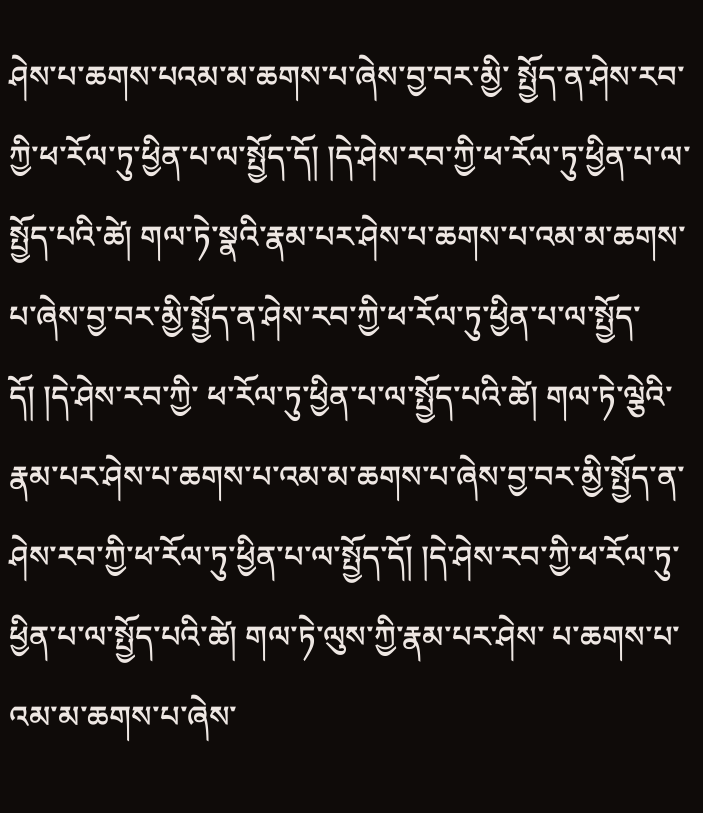ཤེས་པ་ཆགས་པའམ་མ་ཆགས་པ་ཞེས་བྱ་བར་མྱི་ སྤྱོད་ན་ཤེས་རབ་ཀྱི་ཕ་རོལ་ཏུ་ཕྱིན་པ་ལ་སྤྱོད་དོ། །དེ་ཤེས་རབ་ཀྱི་ཕ་རོལ་ཏུ་ཕྱིན་པ་ལ་སྤྱོད་པའི་ཚེ། གལ་ཏེ་སྣའི་རྣམ་པར་ཤེས་པ་ཆགས་པ་འམ་མ་ཆགས་པ་ཞེས་བྱ་བར་མྱི་སྤྱོད་ན་ཤེས་རབ་ཀྱི་ཕ་རོལ་ཏུ་ཕྱིན་པ་ལ་སྤྱོད་དོ། །དེ་ཤེས་རབ་ཀྱི་ ཕ་རོལ་ཏུ་ཕྱིན་པ་ལ་སྤྱོད་པའི་ཚེ། གལ་ཏེ་ལྕེའི་རྣམ་པར་ཤེས་པ་ཆགས་པ་འམ་མ་ཆགས་པ་ཞེས་བྱ་བར་མྱི་སྤྱོད་ན་ཤེས་རབ་ཀྱི་ཕ་རོལ་ཏུ་ཕྱིན་པ་ལ་སྤྱོད་དོ། །དེ་ཤེས་རབ་ཀྱི་ཕ་རོལ་ཏུ་ཕྱིན་པ་ལ་སྤྱོད་པའི་ཚེ། གལ་ཏེ་ལུས་ཀྱི་རྣམ་པར་ཤེས་ པ་ཆགས་པ་འམ་མ་ཆགས་པ་ཞེས་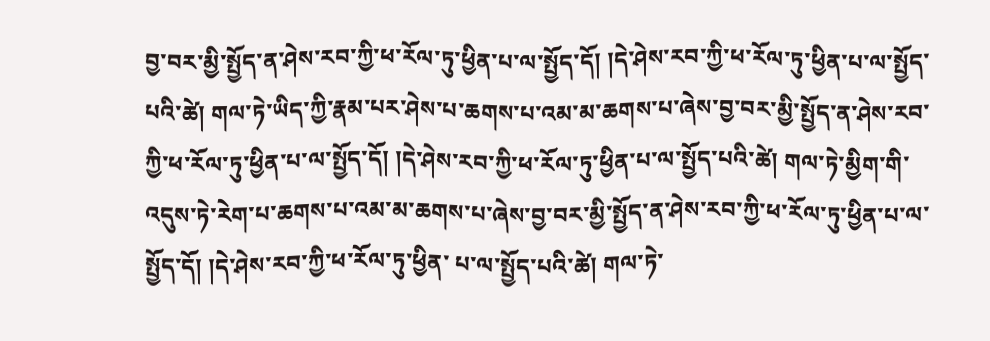བྱ་བར་མྱི་སྤྱོད་ན་ཤེས་རབ་ཀྱི་ཕ་རོལ་ཏུ་ཕྱིན་པ་ལ་སྤྱོད་དོ། །དེ་ཤེས་རབ་ཀྱི་ཕ་རོལ་ཏུ་ཕྱིན་པ་ལ་སྤྱོད་པའི་ཚེ། གལ་ཏེ་ཡིད་ཀྱི་རྣམ་པར་ཤེས་པ་ཆགས་པ་འམ་མ་ཆགས་པ་ཞེས་བྱ་བར་མྱི་སྤྱོད་ན་ཤེས་རབ་ ཀྱི་ཕ་རོལ་ཏུ་ཕྱིན་པ་ལ་སྤྱོད་དོ། །དེ་ཤེས་རབ་ཀྱི་ཕ་རོལ་ཏུ་ཕྱིན་པ་ལ་སྤྱོད་པའི་ཚེ། གལ་ཏེ་མྱིག་གི་འདུས་ཏེ་རེག་པ་ཆགས་པ་འམ་མ་ཆགས་པ་ཞེས་བྱ་བར་མྱི་སྤྱོད་ན་ཤེས་རབ་ཀྱི་ཕ་རོལ་ཏུ་ཕྱིན་པ་ལ་སྤྱོད་དོ། །དེ་ཤེས་རབ་ཀྱི་ཕ་རོལ་ཏུ་ཕྱིན་ པ་ལ་སྤྱོད་པའི་ཚེ། གལ་ཏེ་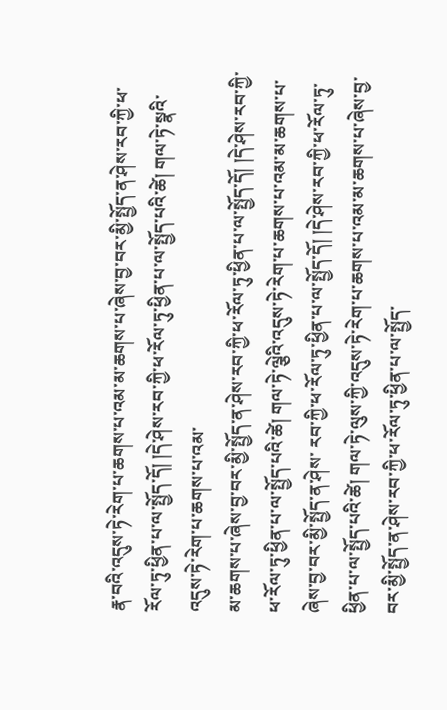རྣ་བའི་འདུས་ཏེ་རེག་པ་ཆགས་པ་འམ་མ་ཆགས་པ་ཞེས་བྱ་བར་མྱི་སྤྱོད་ན་ཤེས་རབ་ཀྱི་ཕ་རོལ་ཏུ་ཕྱིན་པ་ལ་སྤྱོད་དོ། །དེ་ཤེས་རབ་ཀྱི་ཕ་རོལ་ཏུ་ཕྱིན་པ་ལ་སྤྱོད་པའི་ཚེ། གལ་ཏེ་སྣའི་འདུས་ཏེ་རེག་པ་ཆགས་པ་འམ་
མ་ཆགས་པ་ཞེས་བྱ་བར་མྱི་སྤྱོད་ན་ཤེས་རབ་ཀྱི་ཕ་རོལ་ཏུ་ཕྱིན་པ་ལ་སྤྱོད་དོ། །དེ་ཤེས་རབ་ཀྱི་ཕ་རོལ་ཏུ་ཕྱིན་པ་ལ་སྤྱོད་པའི་ཚེ། གལ་ཏེ་ལྕེའི་འདུས་ཏེ་རེག་པ་ཆགས་པ་འམ་མ་ཆགས་པ་ཞེས་བྱ་བར་མྱི་སྤྱོད་ན་ཤེས་ རབ་ཀྱི་ཕ་རོལ་ཏུ་ཕྱིན་པ་ལ་སྤྱོད་དོ། །དེ་ཤེས་རབ་ཀྱི་ཕ་རོལ་ཏུ་ཕྱིན་པ་ལ་སྤྱོད་པའི་ཚེ། གལ་ཏེ་ལུས་ཀྱི་འདུས་ཏེ་རེག་པ་ཆགས་པ་འམ་མ་ཆགས་པ་ཞེས་བྱ་བར་མྱི་སྤྱོད་ན་ཤེས་རབ་ཀྱི་ཕ་རོལ་ཏུ་ཕྱིན་པ་ལ་སྤྱོད་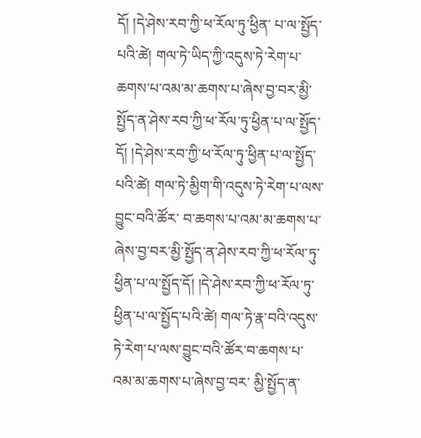དོ། །དེ་ཤེས་རབ་ཀྱི་ཕ་རོལ་ཏུ་ཕྱིན་ པ་ལ་སྤྱོད་པའི་ཚེ། གལ་ཏེ་ཡིད་ཀྱི་འདུས་ཏེ་རེག་པ་ཆགས་པ་འམ་མ་ཆགས་པ་ཞེས་བྱ་བར་མྱི་སྤྱོད་ན་ཤེས་རབ་ཀྱི་ཕ་རོལ་ཏུ་ཕྱིན་པ་ལ་སྤྱོད་དོ། །དེ་ཤེས་རབ་ཀྱི་ཕ་རོལ་ཏུ་ཕྱིན་པ་ལ་སྤྱོད་པའི་ཚེ། གལ་ཏེ་མྱིག་གི་འདུས་ཏེ་རེག་པ་ལས་བྱུང་བའི་ཚོར་ བ་ཆགས་པ་འམ་མ་ཆགས་པ་ཞེས་བྱ་བར་མྱི་སྤྱོད་ན་ཤེས་རབ་ཀྱི་ཕ་རོལ་ཏུ་ཕྱིན་པ་ལ་སྤྱོད་དོ། །དེ་ཤེས་རབ་ཀྱི་ཕ་རོལ་ཏུ་ཕྱིན་པ་ལ་སྤྱོད་པའི་ཚེ། གལ་ཏེ་རྣ་བའི་འདུས་ཏེ་རེག་པ་ལས་བྱུང་བའི་ཚོར་བ་ཆགས་པ་འམ་མ་ཆགས་པ་ཞེས་བྱ་བར་ མྱི་སྤྱོད་ན་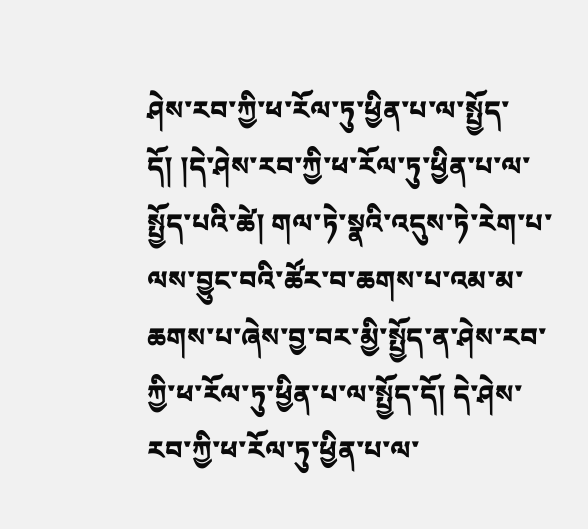ཤེས་རབ་ཀྱི་ཕ་རོལ་ཏུ་ཕྱིན་པ་ལ་སྤྱོད་དོ། །དེ་ཤེས་རབ་ཀྱི་ཕ་རོལ་ཏུ་ཕྱིན་པ་ལ་སྤྱོད་པའི་ཚེ། གལ་ཏེ་སྣའི་འདུས་ཏེ་རེག་པ་ལས་བྱུང་བའི་ཚོར་བ་ཆགས་པ་འམ་མ་ཆགས་པ་ཞེས་བྱ་བར་མྱི་སྤྱོད་ན་ཤེས་རབ་ཀྱི་ཕ་རོལ་ཏུ་ཕྱིན་པ་ལ་སྤྱོད་དོ། དེ་ཤེས་རབ་ཀྱི་ཕ་རོལ་ཏུ་ཕྱིན་པ་ལ་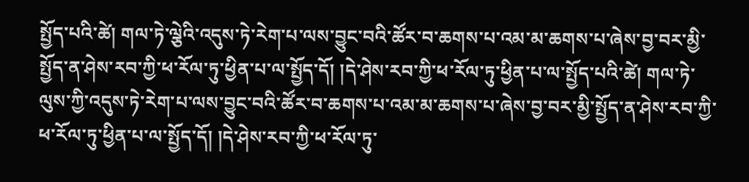སྤྱོད་པའི་ཚེ། གལ་ཏེ་ལྕེའི་འདུས་ཏེ་རེག་པ་ལས་བྱུང་བའི་ཚོར་བ་ཆགས་པ་འམ་མ་ཆགས་པ་ཞེས་བྱ་བར་མྱི་སྤྱོད་ན་ཤེས་རབ་ཀྱི་ཕ་རོལ་ཏུ་ཕྱིན་པ་ལ་སྤྱོད་དོ། །དེ་ཤེས་རབ་ཀྱི་ཕ་རོལ་ཏུ་ཕྱིན་པ་ལ་སྤྱོད་པའི་ཚེ། གལ་ཏེ་ལུས་ཀྱི་འདུས་ཏེ་རེག་པ་ལས་བྱུང་བའི་ཚོར་བ་ཆགས་པ་འམ་མ་ཆགས་པ་ཞེས་བྱ་བར་མྱི་སྤྱོད་ན་ཤེས་རབ་ཀྱི་ཕ་རོལ་ཏུ་ཕྱིན་པ་ལ་སྤྱོད་དོ། །དེ་ཤེས་རབ་ཀྱི་ཕ་རོལ་ཏུ་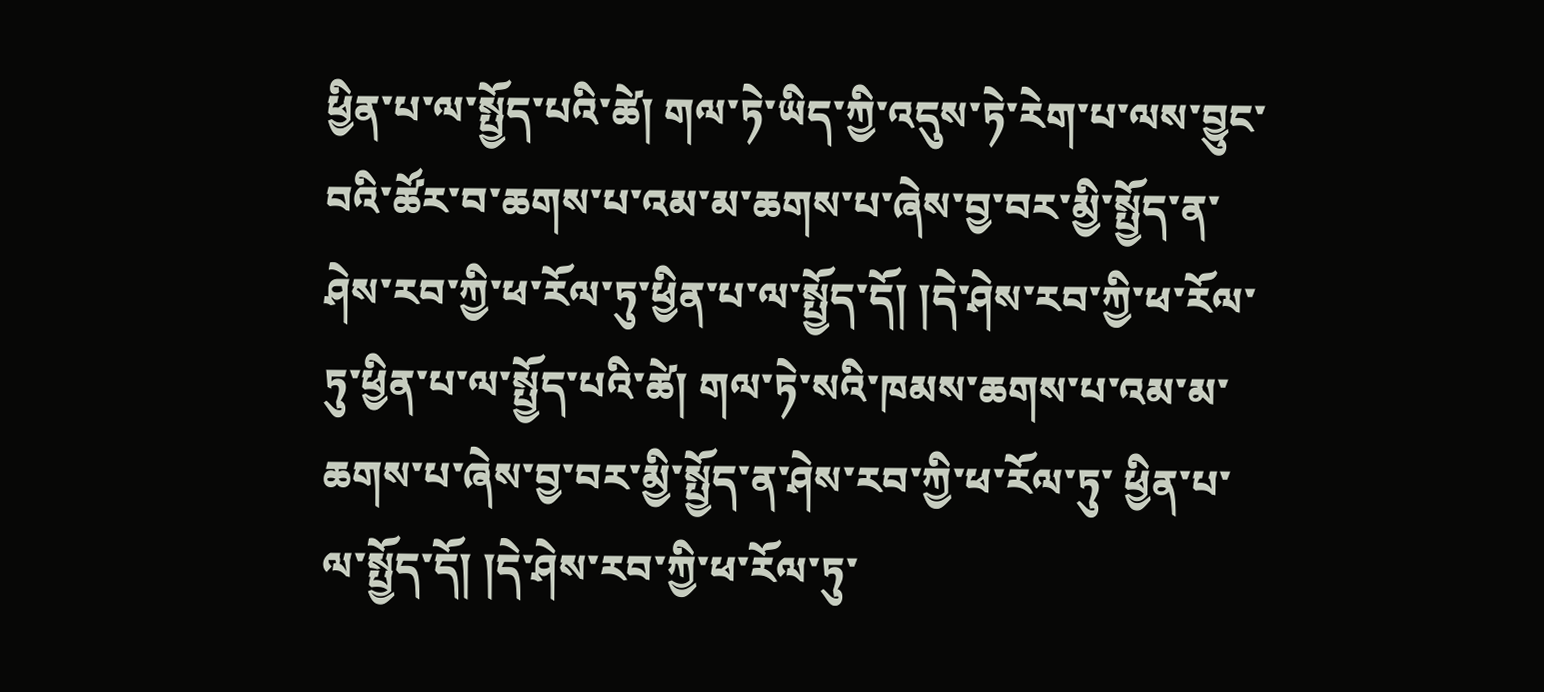ཕྱིན་པ་ལ་སྤྱོད་པའི་ཚེ། གལ་ཏེ་ཡིད་ཀྱི་འདུས་ཏེ་རེག་པ་ལས་བྱུང་
བའི་ཚོར་བ་ཆགས་པ་འམ་མ་ཆགས་པ་ཞེས་བྱ་བར་མྱི་སྤྱོད་ན་ཤེས་རབ་ཀྱི་ཕ་རོལ་ཏུ་ཕྱིན་པ་ལ་སྤྱོད་དོ། །དེ་ཤེས་རབ་ཀྱི་ཕ་རོལ་ཏུ་ཕྱིན་པ་ལ་སྤྱོད་པའི་ཚེ། གལ་ཏེ་སའི་ཁམས་ཆགས་པ་འམ་མ་ཆགས་པ་ཞེས་བྱ་བར་མྱི་སྤྱོད་ན་ཤེས་རབ་ཀྱི་ཕ་རོལ་ཏུ་ ཕྱིན་པ་ལ་སྤྱོད་དོ། །དེ་ཤེས་རབ་ཀྱི་ཕ་རོལ་ཏུ་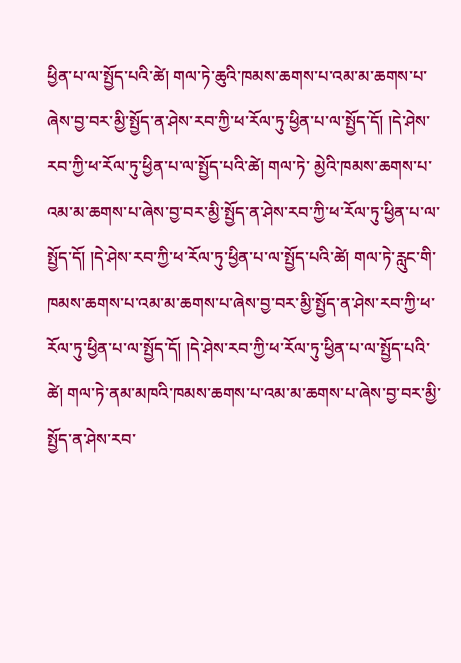ཕྱིན་པ་ལ་སྤྱོད་པའི་ཚེ། གལ་ཏེ་ཆུའི་ཁམས་ཆགས་པ་འམ་མ་ཆགས་པ་ཞེས་བྱ་བར་མྱི་སྤྱོད་ན་ཤེས་རབ་ཀྱི་ཕ་རོལ་ཏུ་ཕྱིན་པ་ལ་སྤྱོད་དོ། །དེ་ཤེས་རབ་ཀྱི་ཕ་རོལ་ཏུ་ཕྱིན་པ་ལ་སྤྱོད་པའི་ཚེ། གལ་ཏེ་ མྱེའི་ཁམས་ཆགས་པ་འམ་མ་ཆགས་པ་ཞེས་བྱ་བར་མྱི་སྤྱོད་ན་ཤེས་རབ་ཀྱི་ཕ་རོལ་ཏུ་ཕྱིན་པ་ལ་སྤྱོད་དོ། །དེ་ཤེས་རབ་ཀྱི་ཕ་རོལ་ཏུ་ཕྱིན་པ་ལ་སྤྱོད་པའི་ཚེ། གལ་ཏེ་རླུང་གི་ཁམས་ཆགས་པ་འམ་མ་ཆགས་པ་ཞེས་བྱ་བར་མྱི་སྤྱོད་ན་ཤེས་རབ་ཀྱི་ཕ་ རོལ་ཏུ་ཕྱིན་པ་ལ་སྤྱོད་དོ། །དེ་ཤེས་རབ་ཀྱི་ཕ་རོལ་ཏུ་ཕྱིན་པ་ལ་སྤྱོད་པའི་ཚེ། གལ་ཏེ་ནམ་མཁའི་ཁམས་ཆགས་པ་འམ་མ་ཆགས་པ་ཞེས་བྱ་བར་མྱི་སྤྱོད་ན་ཤེས་རབ་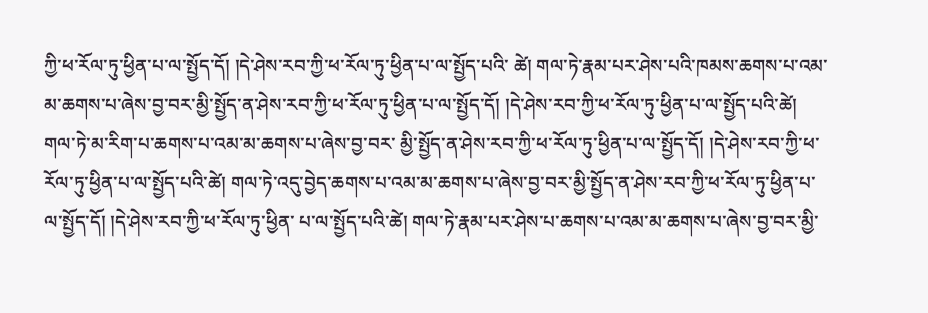ཀྱི་ཕ་རོལ་ཏུ་ཕྱིན་པ་ལ་སྤྱོད་དོ། །དེ་ཤེས་རབ་ཀྱི་ཕ་རོལ་ཏུ་ཕྱིན་པ་ལ་སྤྱོད་པའི་ ཚེ། གལ་ཏེ་རྣམ་པར་ཤེས་པའི་ཁམས་ཆགས་པ་འམ་མ་ཆགས་པ་ཞེས་བྱ་བར་མྱི་སྤྱོད་ན་ཤེས་རབ་ཀྱི་ཕ་རོལ་ཏུ་ཕྱིན་པ་ལ་སྤྱོད་དོ། །དེ་ཤེས་རབ་ཀྱི་ཕ་རོལ་ཏུ་ཕྱིན་པ་ལ་སྤྱོད་པའི་ཚེ། གལ་ཏེ་མ་རིག་པ་ཆགས་པ་འམ་མ་ཆགས་པ་ཞེས་བྱ་བར་ མྱི་སྤྱོད་ན་ཤེས་རབ་ཀྱི་ཕ་རོལ་ཏུ་ཕྱིན་པ་ལ་སྤྱོད་དོ། །དེ་ཤེས་རབ་ཀྱི་ཕ་རོལ་ཏུ་ཕྱིན་པ་ལ་སྤྱོད་པའི་ཚེ། གལ་ཏེ་འདུ་བྱེད་ཆགས་པ་འམ་མ་ཆགས་པ་ཞེས་བྱ་བར་མྱི་སྤྱོད་ན་ཤེས་རབ་ཀྱི་ཕ་རོལ་ཏུ་ཕྱིན་པ་ལ་སྤྱོད་དོ། །དེ་ཤེས་རབ་ཀྱི་ཕ་རོལ་ཏུ་ཕྱིན་ པ་ལ་སྤྱོད་པའི་ཚེ། གལ་ཏེ་རྣམ་པར་ཤེས་པ་ཆགས་པ་འམ་མ་ཆགས་པ་ཞེས་བྱ་བར་མྱི་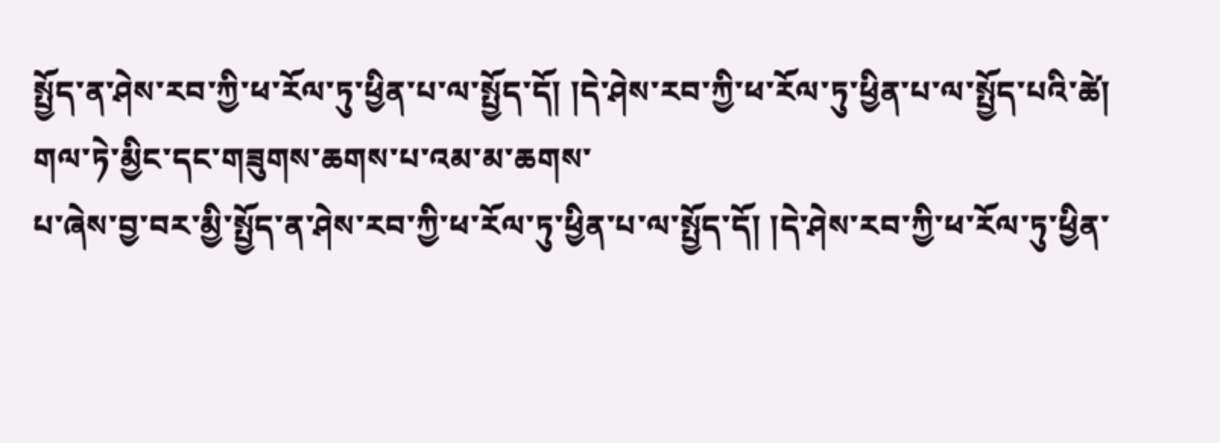སྤྱོད་ན་ཤེས་རབ་ཀྱི་ཕ་རོལ་ཏུ་ཕྱིན་པ་ལ་སྤྱོད་དོ། །དེ་ཤེས་རབ་ཀྱི་ཕ་རོལ་ཏུ་ཕྱིན་པ་ལ་སྤྱོད་པའི་ཚེ། གལ་ཏེ་མྱིང་དང་གཟུགས་ཆགས་པ་འམ་མ་ཆགས་
པ་ཞེས་བྱ་བར་མྱི་སྤྱོད་ན་ཤེས་རབ་ཀྱི་ཕ་རོལ་ཏུ་ཕྱིན་པ་ལ་སྤྱོད་དོ། །དེ་ཤེས་རབ་ཀྱི་ཕ་རོལ་ཏུ་ཕྱིན་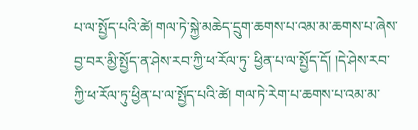པ་ལ་སྤྱོད་པའི་ཚེ། གལ་ཏེ་སྐྱེ་མཆེད་དྲུག་ཆགས་པ་འམ་མ་ཆགས་པ་ཞེས་བྱ་བར་མྱི་སྤྱོད་ན་ཤེས་རབ་ཀྱི་ཕ་རོལ་ཏུ་ ཕྱིན་པ་ལ་སྤྱོད་དོ། །དེ་ཤེས་རབ་ཀྱི་ཕ་རོལ་ཏུ་ཕྱིན་པ་ལ་སྤྱོད་པའི་ཚེ། གལ་ཏེ་རེག་པ་ཆགས་པ་འམ་མ་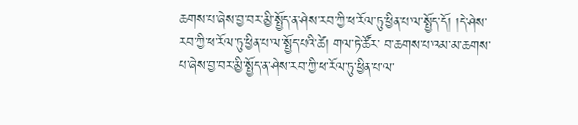ཆགས་པ་ཞེས་བྱ་བར་མྱི་སྤྱོད་ན་ཤེས་རབ་ཀྱི་ཕ་རོལ་ཏུ་ཕྱིན་པ་ལ་སྤྱོད་དོ། །དེ་ཤེས་རབ་ཀྱི་ཕ་རོལ་ཏུ་ཕྱིན་པ་ལ་སྤྱོད་པའི་ཚེ། གལ་ཏེ་ཚོར་ བ་ཆགས་པ་འམ་མ་ཆགས་པ་ཞེས་བྱ་བར་མྱི་སྤྱོད་ན་ཤེས་རབ་ཀྱི་ཕ་རོལ་ཏུ་ཕྱིན་པ་ལ་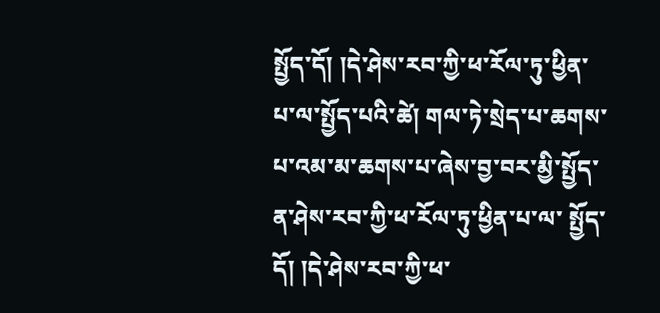སྤྱོད་དོ། །དེ་ཤེས་རབ་ཀྱི་ཕ་རོལ་ཏུ་ཕྱིན་པ་ལ་སྤྱོད་པའི་ཚེ། གལ་ཏེ་སྲེད་པ་ཆགས་པ་འམ་མ་ཆགས་པ་ཞེས་བྱ་བར་མྱི་སྤྱོད་ན་ཤེས་རབ་ཀྱི་ཕ་རོལ་ཏུ་ཕྱིན་པ་ལ་ སྤྱོད་དོ། །དེ་ཤེས་རབ་ཀྱི་ཕ་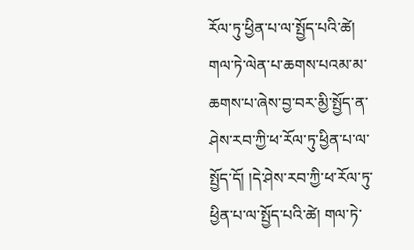རོལ་ཏུ་ཕྱིན་པ་ལ་སྤྱོད་པའི་ཚེ། གལ་ཏེ་ལེན་པ་ཆགས་པའམ་མ་ཆགས་པ་ཞེས་བྱ་བར་མྱི་སྤྱོད་ན་ཤེས་རབ་ཀྱི་ཕ་རོལ་ཏུ་ཕྱིན་པ་ལ་སྤྱོད་དོ། །དེ་ཤེས་རབ་ཀྱི་ཕ་རོལ་ཏུ་ཕྱིན་པ་ལ་སྤྱོད་པའི་ཚེ། གལ་ཏེ་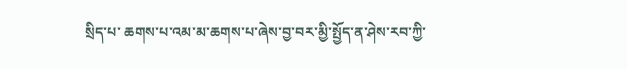སྲིད་པ་ ཆགས་པ་འམ་མ་ཆགས་པ་ཞེས་བྱ་བར་མྱི་སྤྱོད་ན་ཤེས་རབ་ཀྱི་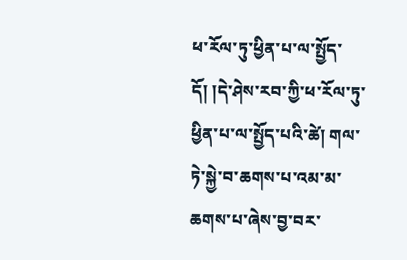ཕ་རོལ་ཏུ་ཕྱིན་པ་ལ་སྤྱོད་དོ། །དེ་ཤེས་རབ་ཀྱི་ཕ་རོལ་ཏུ་ཕྱིན་པ་ལ་སྤྱོད་པའི་ཚེ། གལ་ཏེ་སྐྱེ་བ་ཆགས་པ་འམ་མ་ཆགས་པ་ཞེས་བྱ་བར་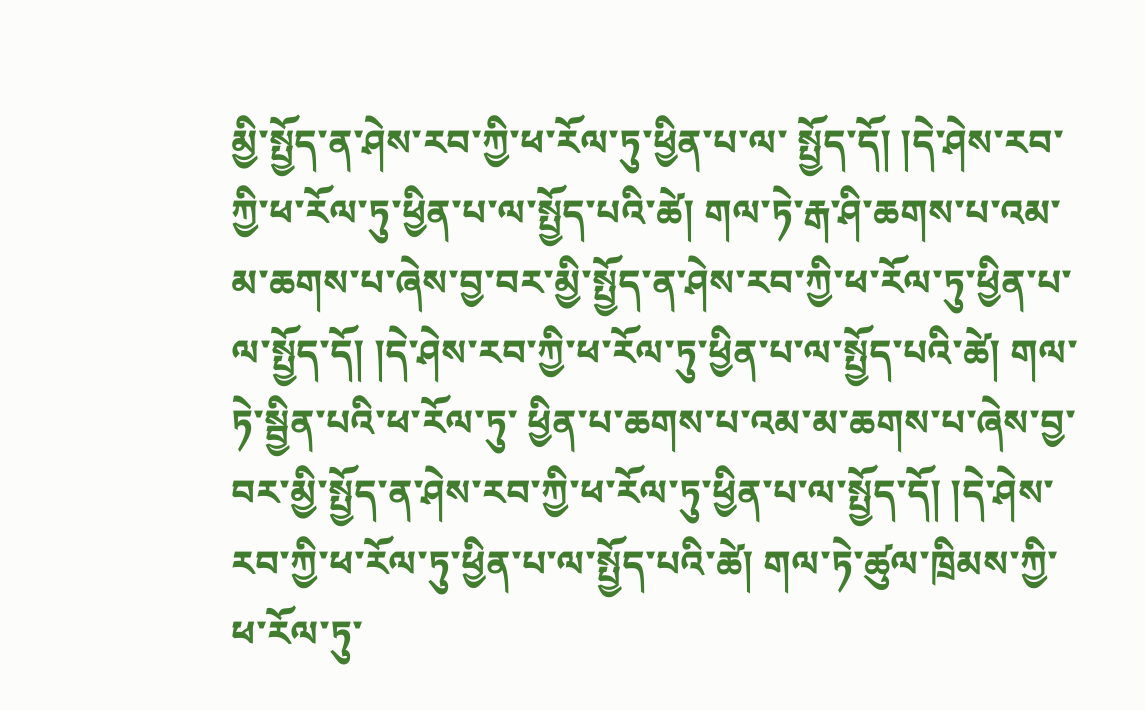མྱི་སྤྱོད་ན་ཤེས་རབ་ཀྱི་ཕ་རོལ་ཏུ་ཕྱིན་པ་ལ་ སྤྱོད་དོ། །དེ་ཤེས་རབ་ཀྱི་ཕ་རོལ་ཏུ་ཕྱིན་པ་ལ་སྤྱོད་པའི་ཚེ། གལ་ཏེ་རྒ་ཤི་ཆགས་པ་འམ་མ་ཆགས་པ་ཞེས་བྱ་བར་མྱི་སྤྱོད་ན་ཤེས་རབ་ཀྱི་ཕ་རོལ་ཏུ་ཕྱིན་པ་ལ་སྤྱོད་དོ། །དེ་ཤེས་རབ་ཀྱི་ཕ་རོལ་ཏུ་ཕྱིན་པ་ལ་སྤྱོད་པའི་ཚེ། གལ་ཏེ་སྦྱིན་པའི་ཕ་རོལ་ཏུ་ ཕྱིན་པ་ཆགས་པ་འམ་མ་ཆགས་པ་ཞེས་བྱ་བར་མྱི་སྤྱོད་ན་ཤེས་རབ་ཀྱི་ཕ་རོལ་ཏུ་ཕྱིན་པ་ལ་སྤྱོད་དོ། །དེ་ཤེས་རབ་ཀྱི་ཕ་རོལ་ཏུ་ཕྱིན་པ་ལ་སྤྱོད་པའི་ཚེ། གལ་ཏེ་ཚུལ་ཁྲིམས་ཀྱི་ཕ་རོལ་ཏུ་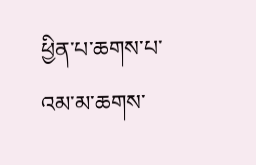ཕྱིན་པ་ཆགས་པ་འམ་མ་ཆགས་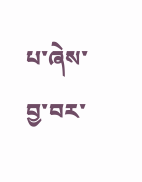པ་ཞེས་བྱ་བར་